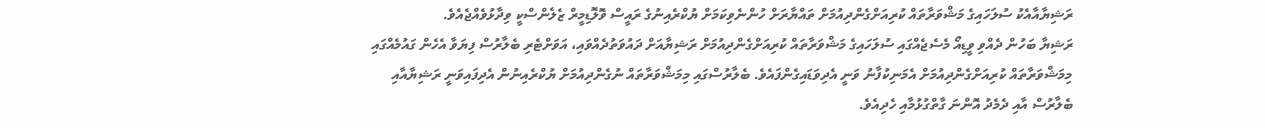ރަޝިޔާއާއެކު ސުލަހައިގެ މަޝްވަރާތައް ކުރިއަށްގެންދިއުމަށް ތައްޔާރަށް ހުންނެވިކަމަށް ޔުކްރެއިނުގެ ރައީސް ވޮލޮޑިމީރް ޒެލެންސްކީ ވިދާޅުވެއްޖެއެވެ.
ރަޝިޔާ ބަހުން ދެއްވި ވީޑިއޯ މެސެޖެއްގައި ސުލަހައިގެ މަޝްވަރާތައް ކުރިއަށްގެންދިއުމަށް ރަޝިޔާއަށް ދައުވަތުދެއްވައި، އަވަށްޓެރި ބެލާރުސް ފިޔަވާ އެހެން ގައުމެއްގައި މިމަޝްވަރާތައް ކުރިއަށްގެންދިއުމަށް އެމަނިކުފާނު ވަނީ އެދިވަޑައިގެންފައެވެ. ބެލާރުސްގައި މިމަޝްވަރާތައް ނުގެންދިއުމަށް ޔުކްރެއިނުން އެދިފައިވަނީ ރަޝިޔާއާއި ބެލާރުސް އާއި ދެމެދު އޮންނަ ގާތްގުޅުމާއި ހެދިއެވެ.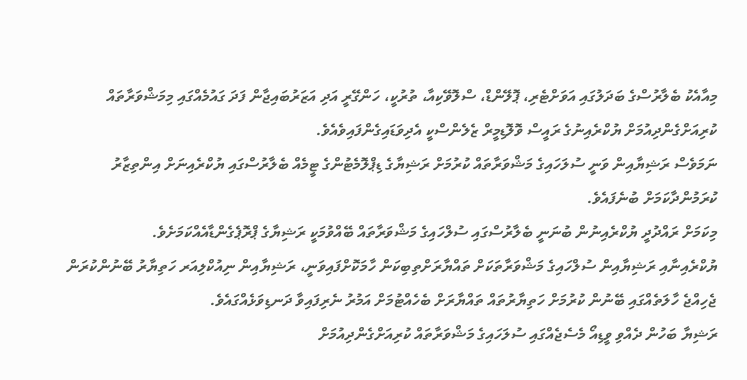މިއާއެކު ބެލާރުސްގެ ބަދަލުގައި އަވަށްޓެރި، ޕޮލޭންޑް، ސްލޮވޭކިއާ، ތުރުކީ، ހަންގޭރީ އަދި އަޒަރުބައިޖާން ފަދަ ގައުމެއްގައި މިމަޝްވަރާތައް ކުރިއަށްގެންދިއުމަށް ޔުކްރެއިނުގެ ރައީސް ވޮލޮޑިމީރް ޒެލެންސްކީ އެދިވަޑައިގެންފައިވެއެވެ.
ނަމަވެސް ރަޝިޔާއިން ވަނީ ސުލަހައިގެ މަޝްވަރާތައް ކުރުމަށް ރަޝިޔާގެ ޑިޕްލޮމެޓުންގެ ޓީމެއް ބެލާރުސްގައި ޔުކްރެއިނަށް އިންތިޒާރު ކުރަމުންދާކަމަށް ބުނެފައެވެ.
މިކަމަށް ރައްދުދީ ޔުކްރެއިނުން ބުނަނީ ބެލާރުސްގައި ސުލްހައިގެ މަޝްވަރާތައް ބޭއްވުމަކީ ރަޝިޔާގެ ޕްރޮޕެގެންޑާއެއްކަމަށެވެ.
ޔުކްރެއިނާއި ރަޝިޔާއިން ސުލްހައިގެ މަޝްވަރާތަކަށް ތައްޔާރަށްތިބިކަން ހާމަކޮށްފައިވަނީ، ރަޝިޔާއިން ނިއުކްލިއަރ ހަތިޔާރު ބޭނުންކުރަން ޖެހިއްޖެ ހާލަތެއްގައި ބޭނުން ކުރުމަށް ހަތިޔާރުތައް ތައްޔާރަށް ބެހެއްޓުމަށް އަމުރު ނެރިފައިވާ ދަނޑިވަޅެއްގައެވެ.
ރަޝިޔާ ބަހުން ދެއްވި ވީޑިއޯ މެސެޖެއްގައި ސުލަހައިގެ މަޝްވަރާތައް ކުރިއަށްގެންދިއުމަށް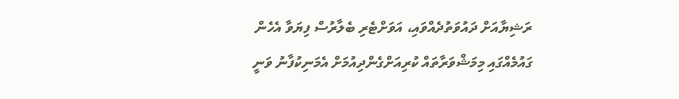ރަޝިޔާއަށް ދައުވަތުދެއްވައި، އަވަށްޓެރި ބެލާރުސް ފިޔަވާ އެހެން ގައުމެއްގައި މިމަޝްވަރާތައް ކުރިއަށްގެންދިއުމަށް އެމަނިކުފާނު ވަނީ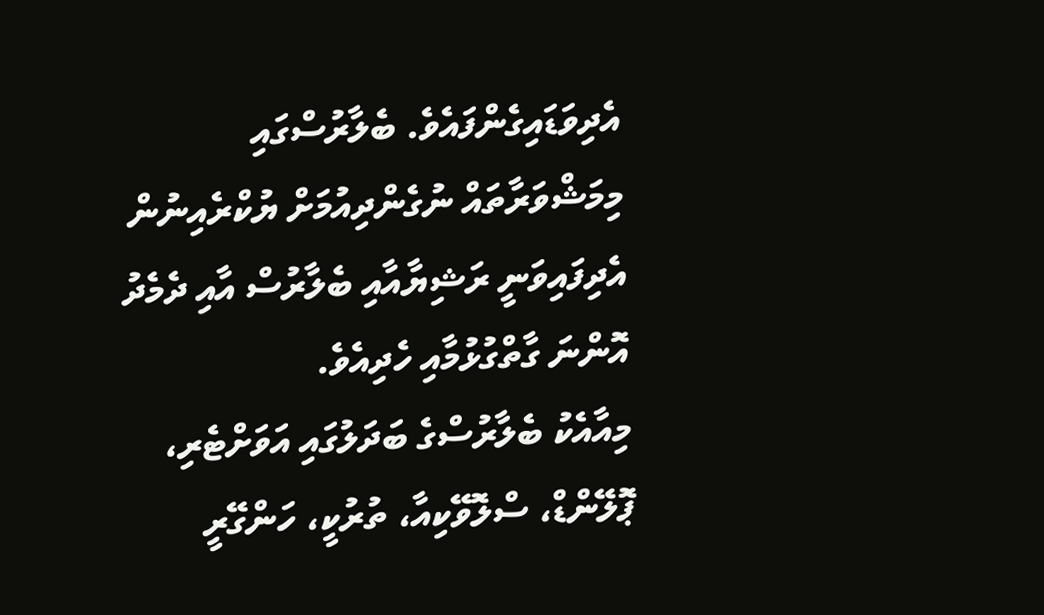އެދިވަޑައިގެންފައެވެ. ބެލާރުސްގައި މިމަޝްވަރާތައް ނުގެންދިއުމަށް ޔުކްރެއިނުން އެދިފައިވަނީ ރަޝިޔާއާއި ބެލާރުސް އާއި ދެމެދު އޮންނަ ގާތްގުޅުމާއި ހެދިއެވެ.
މިއާއެކު ބެލާރުސްގެ ބަދަލުގައި އަވަށްޓެރި، ޕޮލޭންޑް، ސްލޮވޭކިއާ، ތުރުކީ، ހަންގޭރީ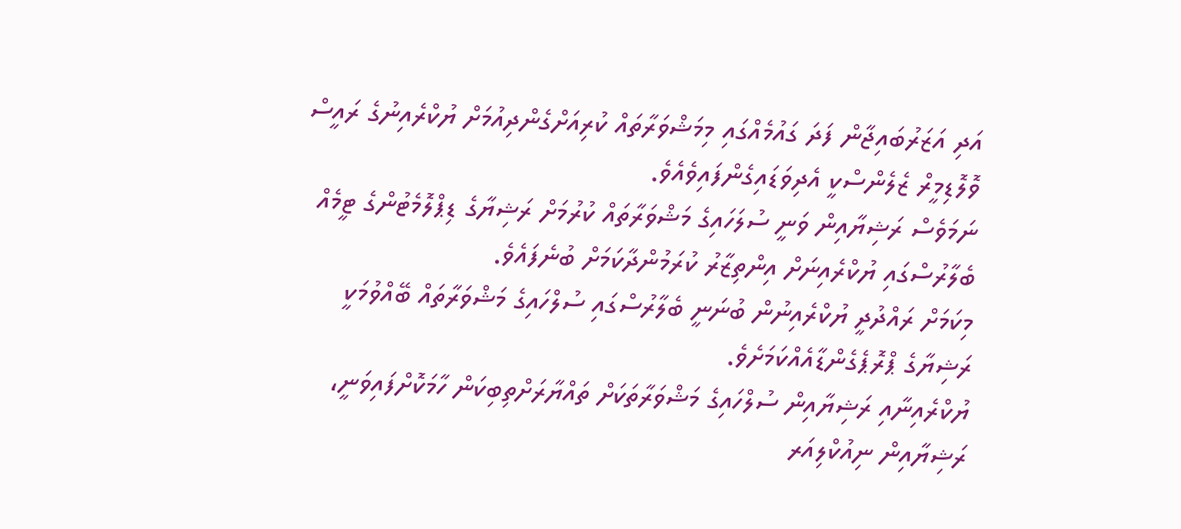އަދި އަޒަރުބައިޖާން ފަދަ ގައުމެއްގައި މިމަޝްވަރާތައް ކުރިއަށްގެންދިއުމަށް ޔުކްރެއިނުގެ ރައީސް ވޮލޮޑިމީރް ޒެލެންސްކީ އެދިވަޑައިގެންފައިވެއެވެ.
ނަމަވެސް ރަޝިޔާއިން ވަނީ ސުލަހައިގެ މަޝްވަރާތައް ކުރުމަށް ރަޝިޔާގެ ޑިޕްލޮމެޓުންގެ ޓީމެއް ބެލާރުސްގައި ޔުކްރެއިނަށް އިންތިޒާރު ކުރަމުންދާކަމަށް ބުނެފައެވެ.
މިކަމަށް ރައްދުދީ ޔުކްރެއިނުން ބުނަނީ ބެލާރުސްގައި ސުލްހައިގެ މަޝްވަރާތައް ބޭއްވުމަކީ ރަޝިޔާގެ ޕްރޮޕެގެންޑާއެއްކަމަށެވެ.
ޔުކްރެއިނާއި ރަޝިޔާއިން ސުލްހައިގެ މަޝްވަރާތަކަށް ތައްޔާރަށްތިބިކަން ހާމަކޮށްފައިވަނީ، ރަޝިޔާއިން ނިއުކްލިއަރ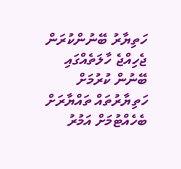ހަތިޔާރު ބޭނުންކުރަން ޖެހިއްޖެ ހާލަތެއްގައި ބޭނުން ކުރުމަށް ހަތިޔާރުތައް ތައްޔާރަށް ބެހެއްޓުމަށް އަމުރު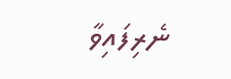ނެރިފައިވާ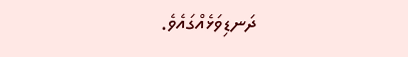ދަނޑިވަޅެއްގައެވެ.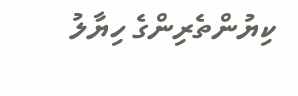ކިޔުންތެރިންގެ ހިޔާލު